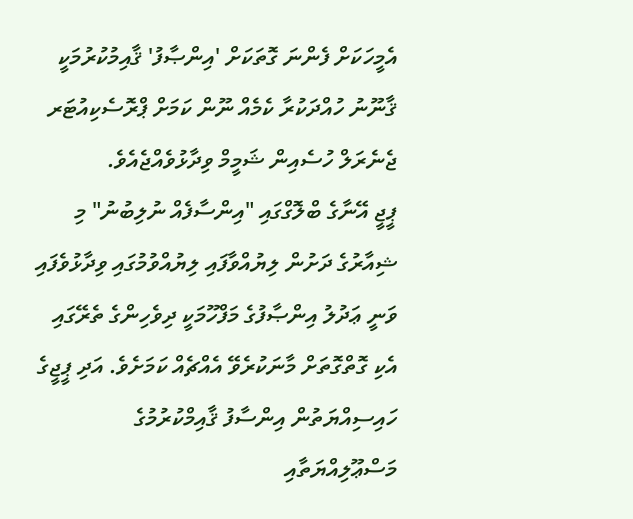އެމީހަކަށް ފެންނަ ގޮތަކަށް 'އިންޞާފު' ޤާއިމުކުރުމަކީ ޤާނޫނު ހުއްދަކުރާ ކެމެއް ނޫން ކަމަށް ޕްރޮސެކިއުޓަރ ޖެނެރަލް ހުސެއިން ޝަމީމް ވިދާޅުވެއްޖެއެވެ.
ޕީޖީ އޭނާގެ ބްލޮގްގައި "އިންސާފެއް ނުލިބުނު" މި ޝިއާރުގެ ދަށުން ލިޔުއްވާފައި ލިޔުއްވުމުގައި ވިދާޅުވެފައި ވަނީ ޢަދުލު އިންޞާފުގެ މަފްހޫމަކީ ދިވެހިންގެ ތެރޭގައި އެކި ގޮތްގޮތަށް މާނަކުރެވޭ އެއްޗެއް ކަމަށެވެ. އަދި ޕީޖީގެ ހައިސިއްޔަތުން އިންސާފު ޤާއިމްކުރުމުގެ މަސްޢޫލިއްޔަތާއި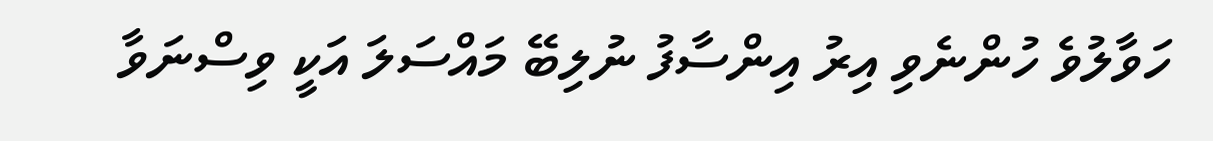ހަވާލުވެ ހުންނެވި އިރު އިންސާފު ނުލިބޭ މައްސަލަ އަކީ ވިސްނަވާ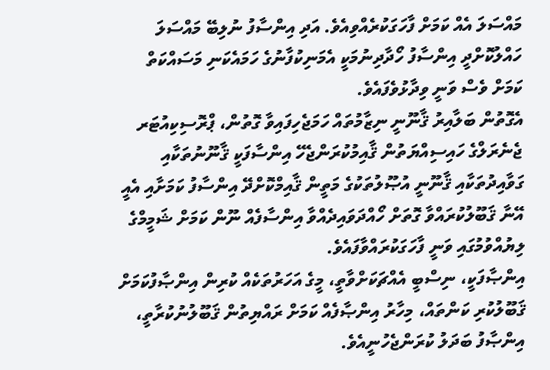މައްސަލަ އެއް ކަމަށް ފާހަގަކުރެއްވިއެވެ. އަދި އިންސާފު ނުލިބޭ މައްސަލަ ހައްލުކޮށްދީ އިންސާފު ހޯދާދިނުމަކީ އެމަނިކުފާނުގެ ހަމައެކަނި މަސައްކަތް ކަމަށް ވެސް ވަނީ ވިދާޅުވެފައެވެ.
އެގޮތުން ބަލާއިރު ޤާނޫނީ ނިޒާމުތައް ހަމަޖެހިފައިވާ ގޮތުން، ޕްރޮސިކިއުޓަރ ޖެނެރަލްގެ ހައިސިއްޔަތުން ޤާއިމުކުރަންޖެހޭ އިންސާފަކީ ޤާނޫނުތަކާއި ގަވާއިދުތަކާއި ޤާނޫނީ އުޞޫލުތަކުގެ މަތީން ޤާއިމްކޮށްދޭ އިންސާފު ކަމަށާއި އެއީ އޭނާ ޤަބޫލުކުރައްވާ ގޮތަށް ހޯއްދަވައިދެއްވާ އިންސާފެއް ނޫން ކަމަށް ޝަމީމްގެ ލިޔުއްވުމުގައި ވަނީ ފާހަގަކުރައްވާފައެވެ.
އިންޞާފަކީ، ނިސްބީ އެއްޗަކަށްވާތީ، މީގެ އަހަރުތަކެއް ކުރިން އިންޞާފުކަމަށް ޤަބޫލުކުރި ކަންތައް، މިހާރު އިންޞާފެއް ކަމަށް ރައްޔިތުން ޤަބޫލުނުކުރާތީ، އިންޞާފު ބަދަލު ކުރަންޖެހުނީއެވެ.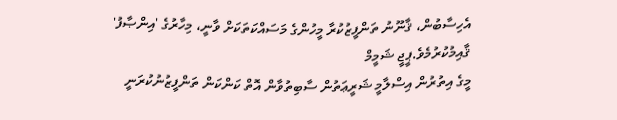އެހިސާބުން، ޤާނޫނު ތަންފީޒުކުރާ މީހުންގެ މަސައްކަތަކަށް ވާނީ، މިހާރުގެ 'އިންޞާފު' ޤާއިމުކުރުމެވެ.ޕީޖީ ޝަމީމް
މީގެ އިތުރުން އިސްލާމީ ޝަރީޢަތުން ސާބިތުވާން އޮތް ކަންކަން ތަންފީޒުނުކުރަނީ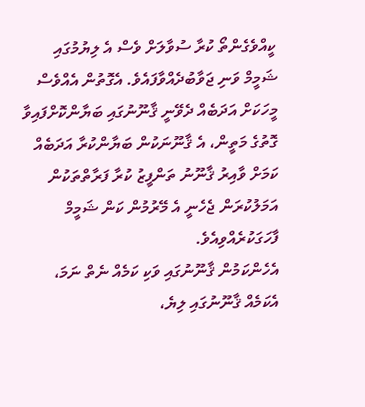ކީއްވެގެންތޯ ކުރާ ސުވާލަށް ވެސް އެ ލިޔުމުގައި ޝަމީމް ވަނި ޖަވާބުދެއްވާފައެވެ. އެގޮތުން އެއްވެސް މީހަކަށް އަދަބެއް ދެވޭނީ ޤާނޫނުގައި ބަޔާންކޮށްފައިވާ ގޮތުގެ މަތީން، އެ ޤާނޫނަކުން ބަޔާންކުރާ އަދަބެއް ކަމަށް ވާއިރު ޤާނޫނު ތަންފީޒު ކުރާ ފަރާތްތަކުން އަމަލުކުރަން ޖެހެނީ އެ މޭރުމުން ކަން ޝަމީމް ފާހަގަކުރެއްވިއެވެ.
އެހެންކަމުން ޤާނޫނުގައި ވަކި ކަމެއް ނެތް ނަމަ، އެކަމެއް ޤާނޫނުގައި ލިޔެ،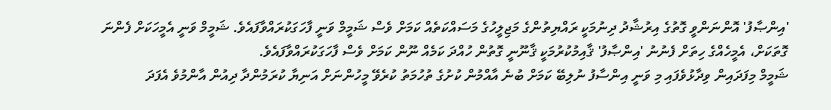'އިންޞާފު' އޮންނަންވީ ގޮތުގެ އިރުޝާދު ދިނުމަކީ ރައްޔިތުންގެ މަޖިލީހުގެ މަސައްކަތެއް ކަމަށް ވެސް ޝަމީމް ވަނީ ފާހަގަކުރައްވާފައެވެ. ޝަމީމް ވަނީ އެމީހަކަށް ފެންނަ ގޮތަކަށް، އެމީހެއްގެ ހިތަށް ފެނުނު 'އިންޞާފު' ޤާއިމުކުރުމަކީ ޤާނޫނީ ގޮތުން ހުއްދަ ކަމެއް ނޫން ކަމަށް ވެސް ފާހަގަކުރައްވާފައެވެ.
ޝަމީމް މިފަދައިން ވިދާޅުވެފައި މި ވަނީ އިންސާފު ނުލިބޭ ކަމަށް ބުނެ އާއްމުން ކުށުގެ ތުހުމަތު ކުރެވޭ މީހުންނަށް އަނިޔާ ކުރަމުންދާ ދިއުން އާންމުވެ އެފަދަ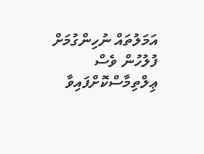އަމަލުތައް ނުހިންގުމަށް ފުލުހުން ވެސް ޢިލްތިމާސްކޮށްފައިވާ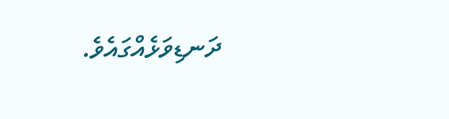ދަނޑިވަޅެއްގައެވެ.